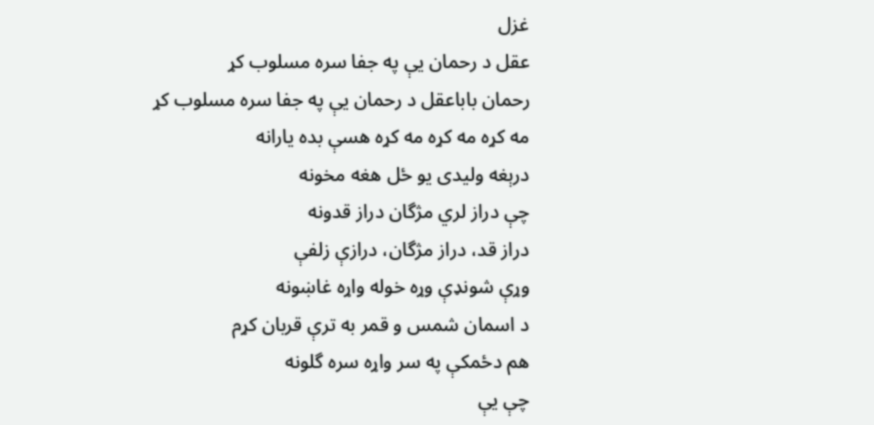غزل
عقل د رحمان يې په جفا سره مسلوب کړ
رحمان باباعقل د رحمان يې په جفا سره مسلوب کړ
مه کړه مه کړه مه کړه هسې بده يارانه
درېغه وليدی يو ځل هغه مخونه
چې دراز لري مژگان دراز قدونه
دراز قد، دراز مژگان، درازې زلفې
وړې شونډې وړه خوله واړه غاښونه
د اسمان شمس و قمر به ترې قربان کړم
هم دځمکې په سر واړه سره گلونه
چې يې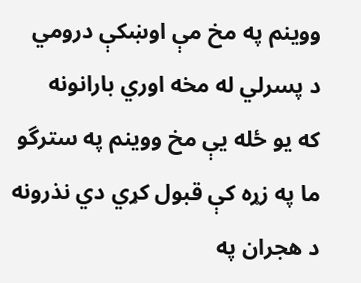ووينم په مخ مې اوښکې درومي
د پسرلي له مخه اوري بارانونه
که يو ځله يې مخ ووينم په سترگو
ما په زړه کې قبول کړي دي نذرونه
د هجران په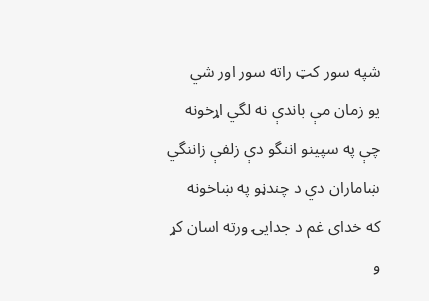شپه سور کټ راته سور اور شي
يو زمان مې باندې نه لگي اړخونه
چې په سپينو اننگو دې زلفې زاننگي
ښاماران دي د چندڼو په ښاخونه
که خدای غم د جدايۍ ورته اسان کړ
و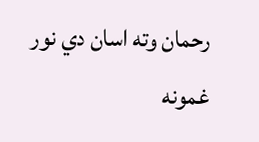رحمان وته اسان دي نور غمونه